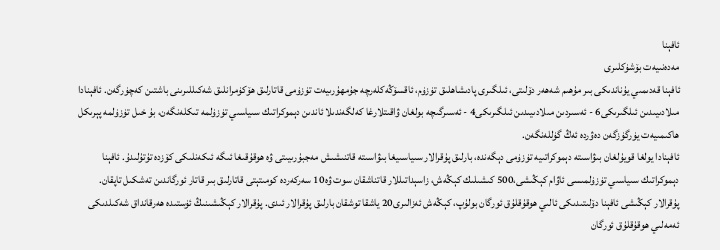ئافېنا
مەدەنىيەت بۆشۈكلىرى
ئافېنا قەدىمىي يۇناندىكى بىر مۇھىم شەھەر دۆلىتى، ئىلگىرى پادىشاھلىق تۈزۈم، ئاقسۆڭەكلەرچە جۇمھۇرىيەت تۈزۈمى قاتارلىق ھۆكۈمرانلىق شەكىللىرىنى باشتىن كەچۈرگەن. ئافېنادا مىلادىيىدىن ئىلگىرىكى6 - ئەسىردىن مىلادىيىدىن ئىلگىرىكى4 - ئەسىرگىچە بولغان ۋاقىتلارغا كەلگەندىلا ئاندىن دېموكراتىك سىياسىي تۈزۈلمە تىكلەنگەن، بۇ خىل تۈزۈلمە پېرىكل ھاكىمىيەت يۈرگۈزگەن دەۋردە ئەڭ گۈللەنگەن.
ئافېنادا يولغا قويۇلغان بىۋاسىتە دېموكراتىيە تۈزۈمى دېگەندە، بارلىق پۇقرالار سىياسىيغا بىۋاسىتە قاتنىشىش مەجبۇرىيىتى ۋە ھوقۇقىغا ئىگە ئىكەنلىكى كۆزدە تۇتۇلىدۇ. ئافېنا دېموكراتىك سىياسىي تۈزۈلمىسى ئاۋام كېڭىشى،500 كىشىلىك كېڭەش، زاسېداتىللار قاتناشقان سوت ۋە10 سەركەردە كومىتېتى قاتارلىق بىر قاتار ئورگاندىن تەشكىل تاپقان.
پۇقرالار كېڭىشى ئافېنا دۆلىتىدىكى ئالىي ھوقۇقلۇق ئورگان بولۇپ، كېڭەش ئەزالىرى20 ياشقا توشقان بارلىق پۇقرالار ئىدى. پۇقرالار كېڭىشىنىڭ ئۈستىدە ھەرقانداق شەكىلدىكى ئەمەلىي ھوقۇقلۇق ئورگان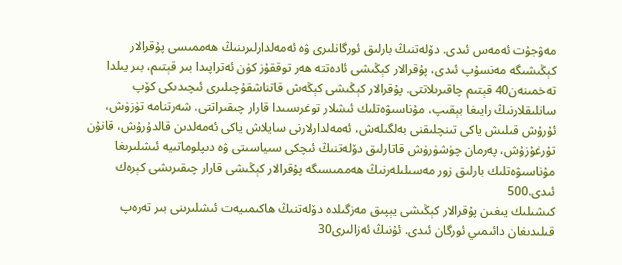مەۋجۇت ئەمەس ئىدى. دۆلەتنىڭ بارلىق ئورگانلىرى ۋە ئەمەلدارلىرىنىڭ ھەممىسى پۇقرالار كېڭىشىگە مەنسۇپ ئىدى، پۇقرالار كېڭىشى ئادەتتە ھەر توققۇز كۈن ئەتراپىدا بىر قېتىم، بىر يىلدا تەخمىنەن40 قېتىم چاقىرىلاتتى. پۇقرالار كېڭىشى كېڭەش قاتناشقۇچىلىرى ئىچىدىكى كۆپ سانلىقلارنىڭ رايىغا بېقىپ، مۇناسىۋەتلىك ئىشلار توغرىسىدا قارار چىقىراتتى. شەرتنامە تۈزۈش، ئۇرۇش قىلىش ياكى تىنچلىقنى بەلگىلەش، ئەمەلدارلارنى سايلاش ياكى ئەمەلدىن قالدۇرۇش، قانۇن تۇرغۇزۇش، پەرمان چۈشۈرۈش قاتارلىق دۆلەتنىڭ ئىچكى سىياسىتى ۋە دىپلوماتىيە ئىشلىرىغا مۇناسىۋەتلىك بارلىق زور مەسىلىلەرنىڭ ھەممىسىگە پۇقرالار كېڭىشى قارار چىقىرىشى كېرەك ئىدى.500
كىشىلىك يىغىن پۇقرالار كېڭىشى يېپىق مەزگىلدە دۆلەتنىڭ ھاكىمىيەت ئىشلىرىنى بىر تەرەپ قىلىدىغان دائىمىي ئورگان ئىدى. ئۇنىڭ ئەزالىرى30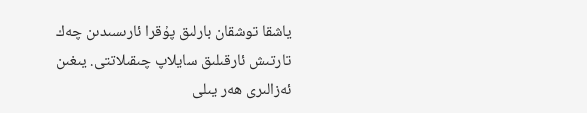ياشقا توشقان بارلىق پۇقرا ئارىسىدىن چەك تارتىش ئارقىلىق سايلاپ چىقىلاتتى. يىغىن ئەزالىرى ھەر يىلى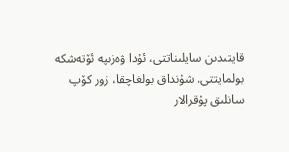قايتىدىن سايلىناتتى، ئۇدا ۋەزىپە ئۆتەشكە بولمايتتى. شۇنداق بولغاچقا، زور كۆپ سانلىق پۇقرالار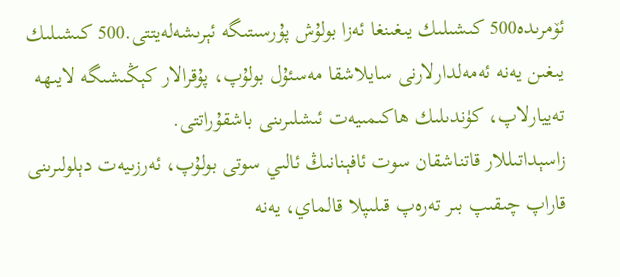ئۆمرىدە500 كىشىلىك يىغىنغا ئەزا بولۇش پۇرسىتىگە ئېرىشەلەيتتى.500 كىشىلىك يىغىن يەنە ئەمەلدارلارنى سايلاشقا مەسئۇل بولۇپ، پۇقرالار كېڭىشىگە لايىھە تەييارلاپ، كۈندىلىك ھاكىمىيەت ئىشلىرىنى باشقۇراتتى.
زاسېداتىللار قاتناشقان سوت ئافېنانىڭ ئالىي سوتى بولۇپ، ئەرزىيەت دېلولىرىنى قاراپ چىقىپ بىر تەرەپ قىلىپلا قالماي، يەنە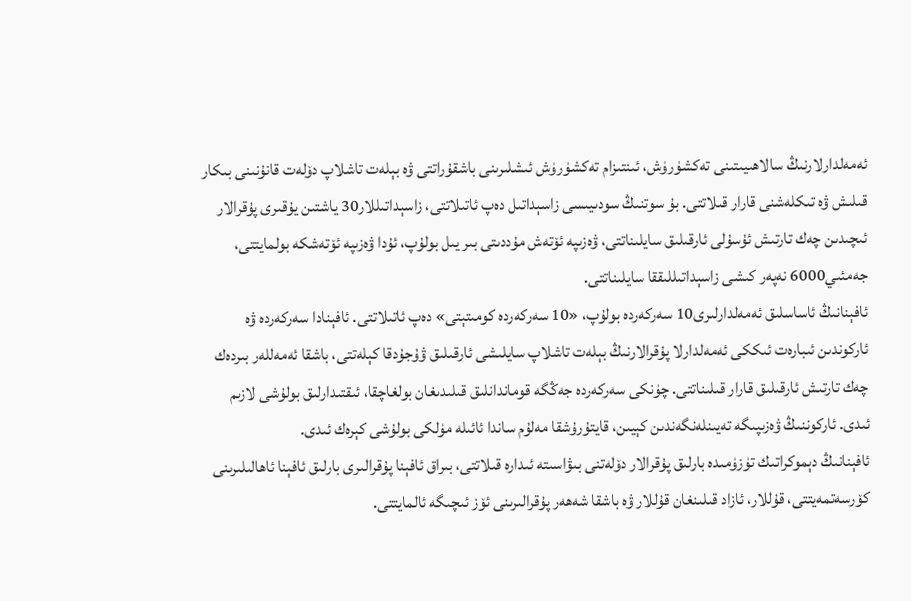ئەمەلدارلارنىڭ سالاھىيىتىنى تەكشۈرۈش، ئىنتىزام تەكشۈرۈش ئىشلىرىنى باشقۇراتتى ۋە بېلەت تاشلاپ دۆلەت قانۇنىنى بىكار قىلىش ۋە تىكلەشنى قارار قىلاتتى. بۇ سوتنىڭ سودىيىسى زاسېداتىل دەپ ئاتىلاتتى، زاسېداتىللار30 ياشتىن يۇقىرى پۇقرالار ئىچىدىن چەك تارتىش ئۇسۇلى ئارقىلىق سايلىناتتى، ۋەزىپە ئۆتەش مۇددىتى بىر يىل بولۇپ، ئۇدا ۋەزىپە ئۆتەشكە بولمايتتى، جەمئىي6000 نەپەر كىشى زاسېداتىللىققا سايلىناتتى.
ئافېنانىڭ ئاساسلىق ئەمەلدارلىرى10 سەركەردە بولۇپ، «10 سەركەردە كومىتېتى» دەپ ئاتىلاتتى. ئافېنادا سەركەردە ۋە ئاركوندىن ئىبارەت ئىككى ئەمەلدارلا پۇقرالارنىڭ بېلەت تاشلاپ سايلىشى ئارقىلىق ۋۇجۇدقا كېلەتتى، باشقا ئەمەللەر بىردەك چەك تارتىش ئارقىلىق قارار قىلىناتتى. چۈنكى سەركەردە جەڭگە قوماندانلىق قىلىدىغان بولغاچقا، ئىقتىدارلىق بولۇشى لازىم ئىدى. ئاركوننىڭ ۋەزىپىگە تەيىنلەنگەندىن كېيىن، قايتۇرۇشقا مەلۇم ساندا ئائىلە مۈلكى بولۇشى كېرەك ئىدى.
ئافېنانىڭ دېموكراتىك تۈزۈمىدە بارلىق پۇقرالار دۆلەتنى بىۋاسىتە ئىدارە قىلاتتى، بىراق ئافېنا پۇقرالىرى بارلىق ئافېنا ئاھالىلىرىنى كۆرسەتمەيتتى، قۇللار، ئازاد قىلىنغان قۇللار ۋە باشقا شەھەر پۇقرالىرىنى ئۆز ئىچىگە ئالمايتتى.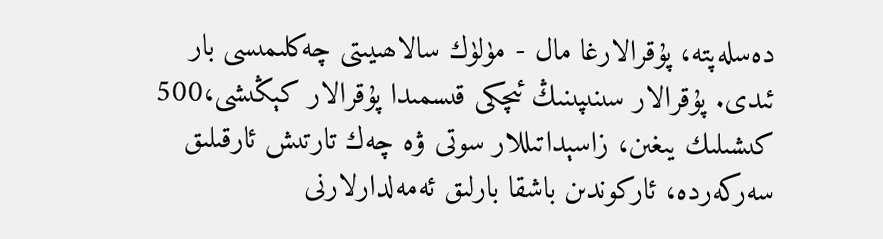دەسلەپتە، پۇقرالارغا مال - مۈلۈك سالاھىيىتى چەكلىمىسى بار ئىدى. پۇقرالار سىنىپىنىڭ ئىچكى قىسمىدا پۇقرالار كېڭىشى،500 كىشىلىك يىغىن، زاسېداتىللار سوتى ۋە چەك تارتىش ئارقىلىق سەركەردە، ئاركوندىن باشقا بارلىق ئەمەلدارلارنى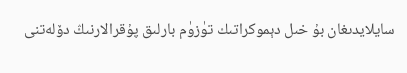سايلايدىغان بۇ خىل دېموكراتىك تۈزۈم بارلىق پۇقرالارنىڭ دۆلەتنى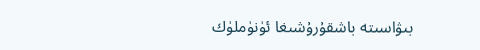بىۋاسىتە باشقۇرۇشىغا ئۈنۈملۈك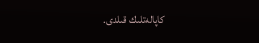كاپالەتلىك قىلدى.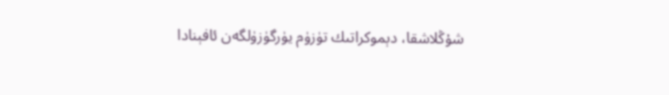شۇڭلاشقا، دېموكراتىك تۈزۈم يۈرگۈزۈلگەن ئافېنادا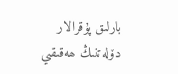بارلىق پۇقرالار دۆلەتنىڭ ھەقىقىي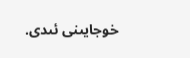خوجايىنى ئىدى.